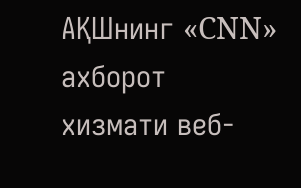АҚШнинг «CNN» ахборот хизмати веб-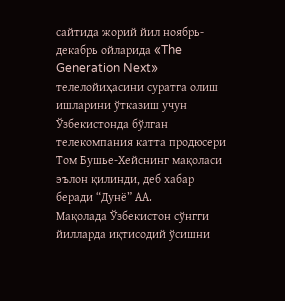сайтида жорий йил ноябрь-декабрь ойларида «The Generation Next» телелойиҳасини суратга олиш ишларини ўтказиш учун Ўзбекистонда бўлган телекомпания катта продюсери Том Бушье-Хейснинг мақоласи эълон қилинди, деб хабар беради “Дунё” АА.
Мақолада Ўзбекистон сўнгги йилларда иқтисодий ўсишни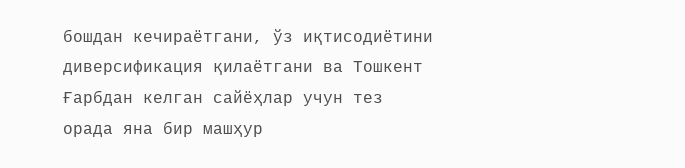бошдан кечираётгани, ўз иқтисодиётини диверсификация қилаётгани ва Тошкент Ғарбдан келган сайёҳлар учун тез орада яна бир машҳур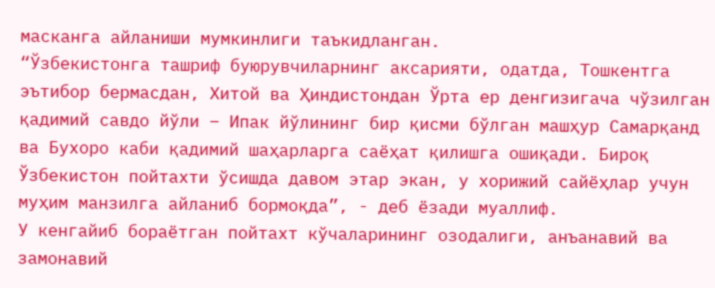масканга айланиши мумкинлиги таъкидланган.
“Ўзбекистонга ташриф буюрувчиларнинг аксарияти, одатда, Тошкентга эътибор бермасдан, Хитой ва Ҳиндистондан Ўрта ер денгизигача чўзилган қадимий савдо йўли – Ипак йўлининг бир қисми бўлган машҳур Самарқанд ва Бухоро каби қадимий шаҳарларга саёҳат қилишга ошиқади. Бироқ Ўзбекистон пойтахти ўсишда давом этар экан, у хорижий сайёҳлар учун муҳим манзилга айланиб бормоқда”, - деб ёзади муаллиф.
У кенгайиб бораётган пойтахт кўчаларининг озодалиги, анъанавий ва замонавий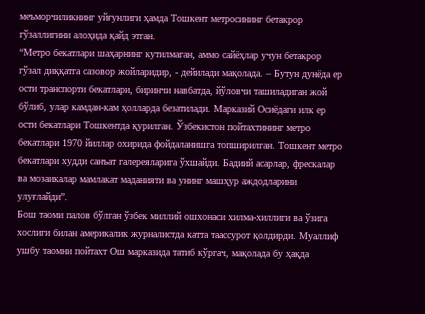меъморчиликнинг уйғунлиги ҳамда Тошкент метросининг бетакрор гўзаллигини алоҳида қайд этган.
“Метро бекатлари шаҳарнинг кутилмаган, аммо сайёҳлар учун бетакрор гўзал диққатга сазовор жойларидир, - дейилади мақолада. – Бутун дунёда ер ости транспорти бекатлари, биринчи навбатда, йўловчи ташиладиган жой бўлиб, улар камдан-кам ҳолларда безатилади. Марказий Осиёдаги илк ер ости бекатлари Тошкентда қурилган. Ўзбекистон пойтахтининг метро бекатлари 1970 йиллар охирида фойдаланишга топширилган. Тошкент метро бекатлари худди санъат галереяларига ўхшайди. Бадиий асарлар, фрескалар ва мозаикалар мамлакат маданияти ва унинг машҳур аждодларини улуғлайди”.
Бош таоми палов бўлган ўзбек миллий ошхонаси хилма-хиллиги ва ўзига хослиги билан америкалик журналистда катта таассурот қолдирди. Муаллиф ушбу таомни пойтахт Ош марказида татиб кўргач, мақолада бу ҳақда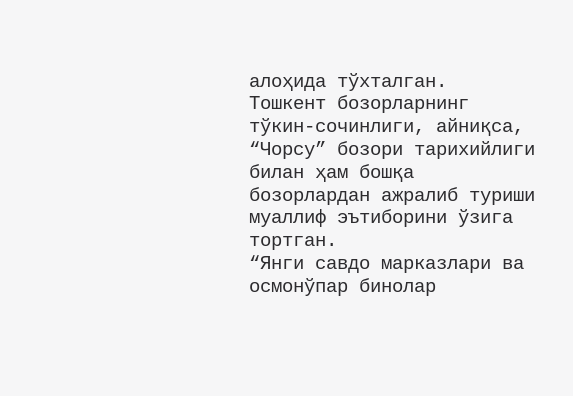алоҳида тўхталган.
Тошкент бозорларнинг тўкин-сочинлиги, айниқса, “Чорсу” бозори тарихийлиги билан ҳам бошқа бозорлардан ажралиб туриши муаллиф эътиборини ўзига тортган.
“Янги савдо марказлари ва осмонўпар бинолар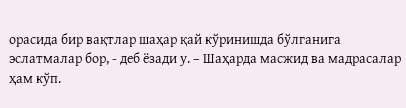орасида бир вақтлар шаҳар қай кўринишда бўлганига эслатмалар бор, - деб ёзади у. – Шаҳарда масжид ва мадрасалар ҳам кўп.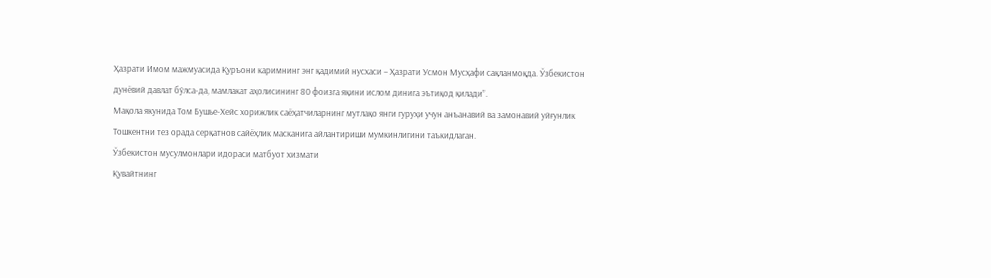Ҳазрати Имом мажмуасида Қуръони каримнинг энг қадимий нусхаси – Ҳазрати Усмон Мусҳафи сақланмоқда. Ўзбекистон дунёвий давлат бўлса-да, мамлакат аҳолисининг 80 фоизга яқини ислом динига эътиқод қилади”.
Мақола якунида Том Бушье-Хейс хорижлик саёҳатчиларнинг мутлақо янги гуруҳи учун анъанавий ва замонавий уйғунлик Тошкентни тез орада серқатнов сайёҳлик масканига айлантириши мумкинлигини таъкидлаган.
Ўзбекистон мусулмонлари идораси матбуот хизмати
Қувайтнинг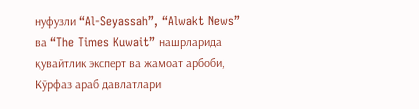нуфузли “Al-Seyassah”, “Alwakt News” ва “The Times Kuwait” нашрларида қувайтлик эксперт ва жамоат арбоби, Кўрфаз араб давлатлари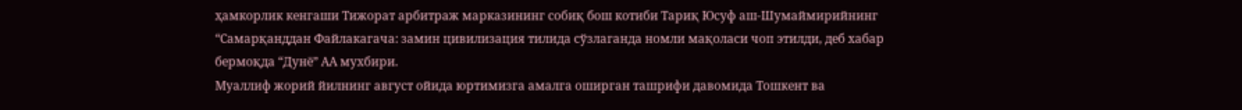ҳамкорлик кенгаши Тижорат арбитраж марказининг собиқ бош котиби Тариқ Юсуф аш-Шумаймирийнинг “Самарқанддан Файлакагача: замин цивилизация тилида сўзлаганда номли мақоласи чоп этилди, деб хабар бермоқда “Дунё” АА мухбири.
Муаллиф жорий йилнинг август ойида юртимизга амалга оширган ташрифи давомида Тошкент ва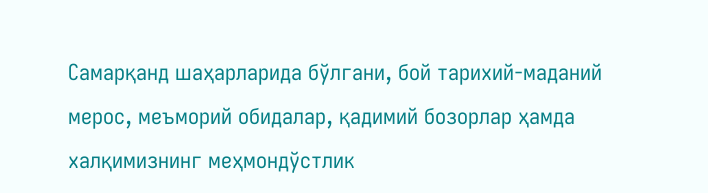Самарқанд шаҳарларида бўлгани, бой тарихий-маданий мерос, меъморий обидалар, қадимий бозорлар ҳамда халқимизнинг меҳмондўстлик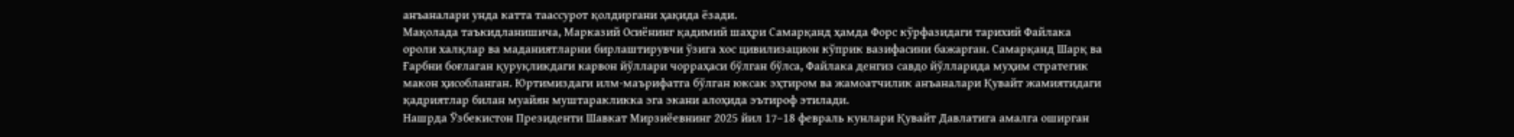анъаналари унда катта таассурот қолдиргани ҳақида ёзади.
Мақолада таъкидланишича, Марказий Осиёнинг қадимий шаҳри Самарқанд ҳамда Форс кўрфазидаги тарихий Файлака ороли халқлар ва маданиятларни бирлаштирувчи ўзига хос цивилизацион кўприк вазифасини бажарган. Самарқанд Шарқ ва Ғарбни боғлаган қуруқликдаги карвон йўллари чорраҳаси бўлган бўлса, Файлака денгиз савдо йўлларида муҳим стратегик макон ҳисобланган. Юртимиздаги илм-маърифатга бўлган юксак эҳтиром ва жамоатчилик анъаналари Қувайт жамиятидаги қадриятлар билан муайян муштаракликка эга экани алоҳида эътироф этилади.
Нашрда Ўзбекистон Президенти Шавкат Мирзиёевнинг 2025 йил 17–18 февраль кунлари Қувайт Давлатига амалга оширган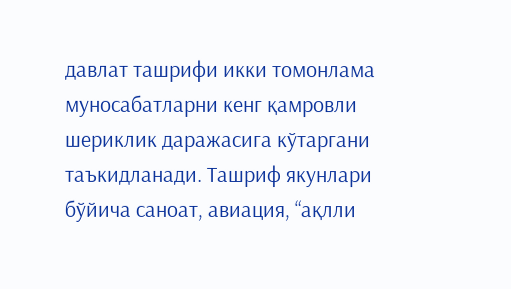давлат ташрифи икки томонлама муносабатларни кенг қамровли шериклик даражасига кўтаргани таъкидланади. Ташриф якунлари бўйича саноат, авиация, “ақлли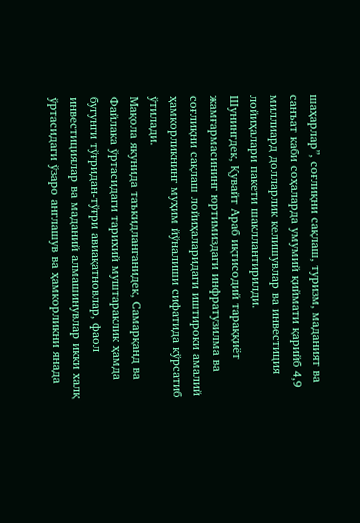шаҳарлар”, соғлиқни сақлаш, туризм, маданият ва санъат каби соҳаларда умумий қиймати қарийб 4,9 миллиард долларлик келишувлар ва инвестиция лойиҳалари пакети шакллантирилди.
Шунингдек, Қувайт Араб иқтисодий тараққиёт жамғармасининг юртимиздаги инфратузилма ва соғлиқни сақлаш лойиҳаларидаги иштироки амалий ҳамкорликнинг муҳим йўналиши сифатида кўрсатиб ўтилади.
Мақола якунида таъкидланганидек, Самарқанд ва Файлака ўртасидаги тарихий муштараклик ҳамда бугунги тўғридан-тўғри авиақатновлар, фаол инвестициялар ва маданий алмашинувлар икки халқ ўртасидаги ўзаро англашув ва ҳамкорликни янада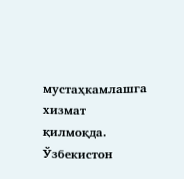мустаҳкамлашга хизмат қилмоқда.
Ўзбекистон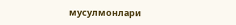мусулмонлари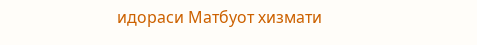идораси Матбуот хизмати